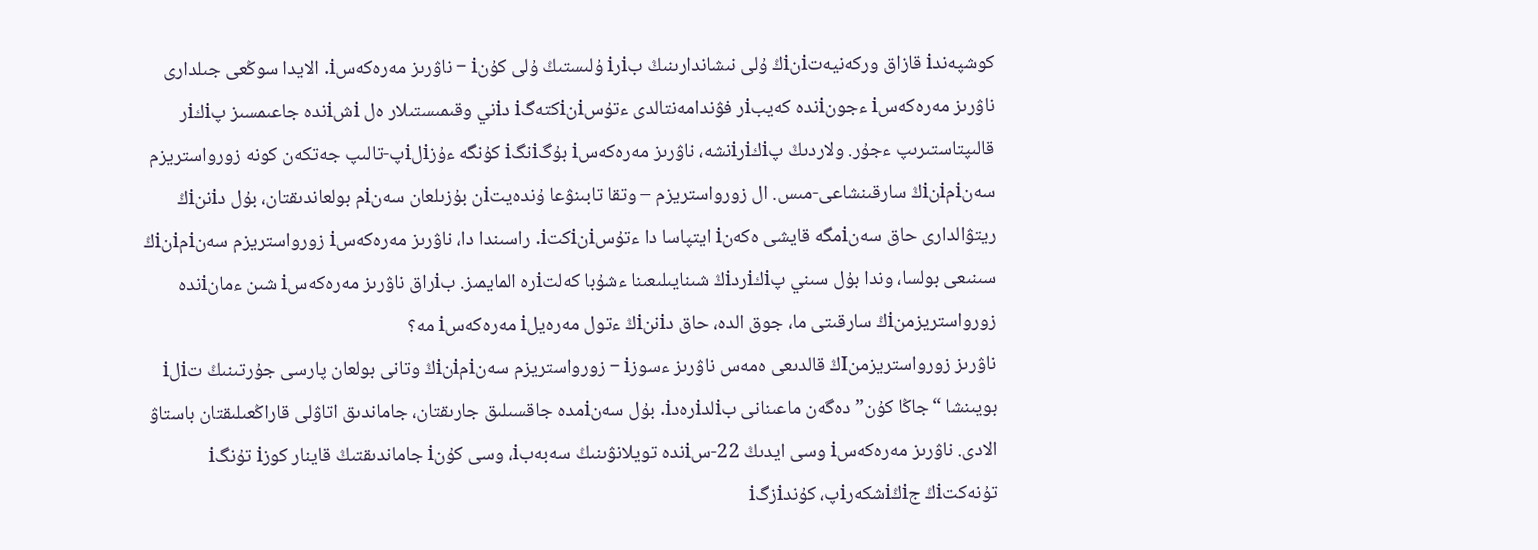كوشپەندi قازاق وركەنيەتiنiڭ ۇلى نىشاندارىنىڭ بiرi ۇلىستىڭ ۇلى كۇنi – ناۋرىز مەرەكەسi. الايدا سوڭعى جىلدارى ناۋرىز مەرەكەسi ءجونiندە كەيبiر فۋندامەنتالدى ءتۇسiنiكتەگi دiني وقىمىستىلار ەل iشiندە جاعىمسىز پiكiر قالىپتاستىرىپ ءجۇر. ولاردىڭ پiكiرiنشە، ناۋرىز مەرەكەسi بۇگiنگi كۇنگە ءۇزiلiپ-تالىپ جەتكەن كونە زورواستريزم سەنiمiنiڭ سارقىنشاعى-مىس. ال زورواستريزم – وتقا تابىنۋعا ۇندەيتiن بۇزىلعان سەنiم بولعاندىقتان، بۇل دiننiڭ ريتۋالدارى حاق سەنiمگە قايشى ەكەنi ايتپاسا دا ءتۇسiنiكتi. راسىندا دا، ناۋرىز مەرەكەسi زورواستريزم سەنiمiنiڭ سىنىعى بولسا، وندا بۇل سىني پiكiردiڭ شىنايىلىعىنا ءشۇبا كەلتiرە المايمىز. بiراق ناۋرىز مەرەكەسi شىن ءمانiندە زورواستريزمنiڭ سارقىتى ما، جوق الدە، حاق دiننiڭ ءتول مەرەيلi مەرەكەسi مە؟
ناۋرىز زورواستريزمنIڭ قالدىعى ەمەس ناۋرىز ءسوزi – زورواستريزم سەنiمiنiڭ وتانى بولعان پارسى جۇرتىنىڭ تiلi بويىنشا “جاڭا كۇن” دەگەن ماعىنانى بiلدiرەدi. بۇل سەنiمدە جاقسىلىق جارىقتان، جاماندىق اتاۋلى قاراڭعىلىقتان باستاۋ الادى. ناۋرىز مەرەكەسi وسى ايدىڭ 22-سiندە تويلانۋىنىڭ سەبەبi، وسى كۇنi جاماندىقتىڭ قاينار كوزi تۇنگi تۇنەكتiڭ جiڭiشكەرiپ، كۇندiزگi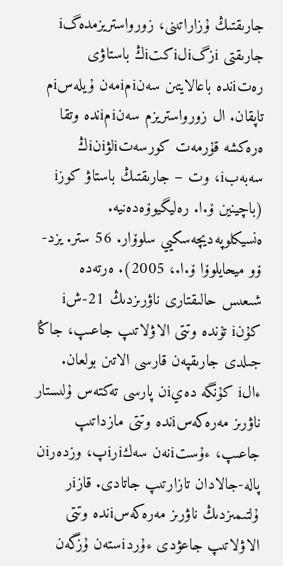جارىقتىڭ ۇزاراتىنى، زورواستريزمدەگi جارىقتى iزگiلiكتiڭ باستاۋى رەتiندە باعالايتىن سەنiمiمەن ۇيلەسiم تاپقان. ال زورواستريزم سەنiمiندە وتقا ەرەكشە قۇرمەت كورسەتiلۋiنiڭ سەبەبi، وت – جارىقتىڭ باستاۋ كوزi (باچينين ۆ.ا. رەليگيوۆەدەنيە. ەنسيكلوپەديچەسكيي سلوۆار. 56 ستر. يزد-ۆو ميحايلوۆا ۆ.ا.، 2005). ەرتەدە شىعىس حالىقتارى ناۋرىزدىڭ 21-شi كۇنi تۇندە وتتى الاۋلاتىپ جاعىپ، جاڭا جىلدى جارىقپەن قارسى الاتىن بولعان. ءالi كۇنگە دەيiن پارسى تەكتەس ۇلىستار ناۋرىز مەرەكەسiندە وتتى مازداتىپ جاعىپ، ءۇستiنەن سەكiرiپ، وزدەرiن پالە-جالادان تازارتىپ جاتادى. قازiر ۇلتىمىزدىڭ ناۋرىز مەرەكەسiندە وتتى الاۋلاتىپ جاعۋدى ءۇردiستەن ۇزگەن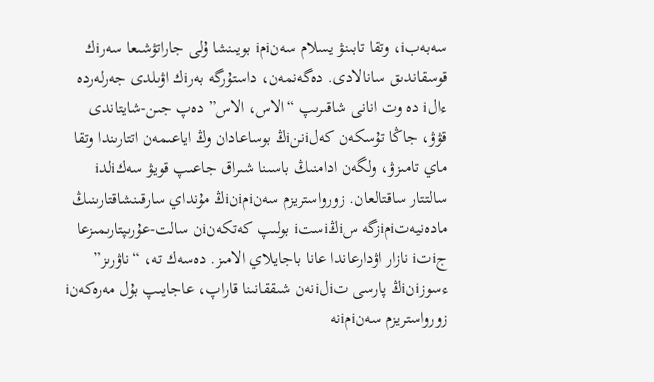سەبەبi، وتقا تابىنۋ يسلام سەنiمi بويىنشا ۇلى جاراتۋشىعا سەرiك قوسقاندىق سانالادى. دەگەنمەن، داستۇرگە بەرiك اۋىلدى جەرلەردە ءالi دە وت انانى شاقىرىپ “الاس، الاس” دەپ جىن-شايتاندى قۋۋ، جاڭا تۇسكەن كەلiننiڭ بوساعادان وڭ اياعىمەن اتتارىندا وتقا ماي تامىزۋ، ولگەن ادامنىڭ باسىنا شىراق جاعىپ قويۋ سەكiلدi سالتتار ساقتالعان. زورواستريزم سەنiمiنiڭ مۇنداي سارقىنشاقتارىنىڭ مادەنيەتiمiزگە سiڭiستi بولىپ كەتكەنiن سالت-عۇرىپتارىمىزعا جiتi نازار اۋدارعاندا عانا باجايلاي الامىز. دەسەك تە، “ناۋرىز” ءسوزiنiڭ پارسى تiلiنەن شىققانىنا قاراپ، عاجايىپ بۇل مەرەكەنi زورواستريزم سەنiمiنە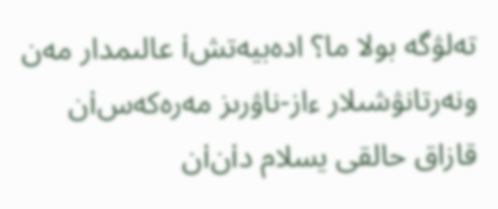تەلۋگە بولا ما؟ ادەبيەتشi عالىمدار مەن ونەرتانۋشىلار ءاز-ناۋرىز مەرەكەسiن قازاق حالقى يسلام دiنiن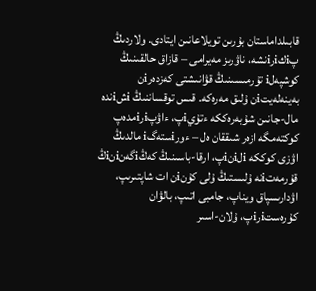قابىلداماستان بۇرىن تويلاعانىن ايتادى. ولاردىڭ پiكiرiنشە، ناۋرىز مەيرامى – قازاق حالقىنىڭ كوشپەلi تۇرمىسىنىڭ قۋانىشتى كەزدەرiن بەينەلەيتiن ۇلىق مەرەكە. قىس توقساننىڭ iشiندە مال-جانىن شۇبەرەككە ءتۇيiپ، ءاۋپiرiمدەپ كوكتەمگە ازەر شىققان ەل – ءورiستەگi مالدىڭ اۋزى كوككە iلiنiپ، ارقا-باسىنىڭ كەڭiگەنiنiڭ قۇرمەتiنە ۇلىستىڭ ۇلى كۇنiن ات شاپتىرىپ، اۋدارىسپاق ويناپ، جامبى اتىپ، بالۋان كۇرەستiرiپ، ۇلان-اسىر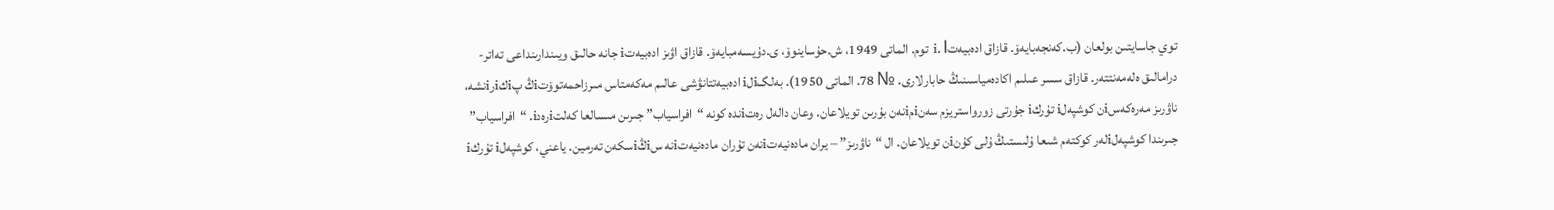توي جاسايتىن بولعان (ب.كەنجەبايەۆ. قازاق ادەبيەتi. I توم. الماتى 1949، ش.حۇساينوۆ، ى.دۇيسەمبايەۆ. قازاق اۋىز ادەبيەتi جانە حالىق ويىندارىنداعى تەاتر-درامالىق ەلەمەنتتەر. قازاق سسر عىلىم اكادەمياسىنىڭ حابارلارى. № 78. الماتى 1950). بەلگiلi ادەبيەتتانۋشى عالىم مەكەمتاس مىرزاحمەتوۆتiڭ پiكiرiنشە، ناۋرىز مەرەكەسiن كوشپەلi تۇركi جۇرتى زورواستريزم سەنiمiنەن بۇرىن تويلاعان. وعان دالەل رەتiندە كونە “افراسياب” جىرىن مىسالعا كەلتiرەدi. “افراسياب” جىرىندا كوشپەلiلەر كوكتەم شىعا ۇلىستىڭ ۇلى كۇنiن تويلاعان. ال “ناۋرىز” – يران مادەنيەتiنەن تۇران مادەنيەتiنە سiڭiسكەن تەرمين. ياعني، كوشپەلi تۇركi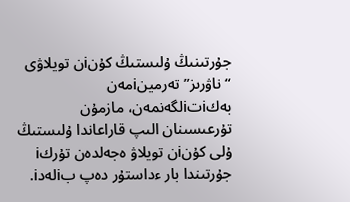جۇرتىنىڭ ۇلىستىڭ كۇنiن تويلاۋى “ناۋرىز” تەرمينiمەن بەكiتiلگەنمەن، مازمۇن تۇرعىسىنان الىپ قاراعاندا ۇلىستىڭ ۇلى كۇنiن تويلاۋ ەجەلدەن تۇركi جۇرتىندا بار ءداستۇر دەپ بiلەدi.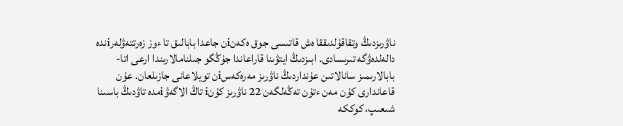ناۋرىزدىڭ وتقاقۇلدىققا ەش قاتىسى جوق ەكەنiن جاعدا بابالىق تا ءوز زەرتتەۋلەرiندە دالەلدەۋگە تىرىسادى. ابىزدىڭ ايتۋىنا قاراعاندا جۇڭگو جىلنامالارىندا ارعى اتا-بابالارىمىز سانالاتىن عۇنداردىڭ ناۋرىز مەرەكەسiن تويلاعانى جازىلعان. عۇن قاعاندارى كۇن مەن ءتۇن تەڭەلگەن 22 ناۋرىز كۇنi تاڭ الاگەۋiمدە تاۋدىڭ باسىنا شىعىپ، كوككە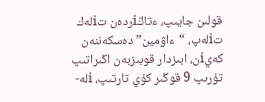قولىن جايىپ، ءتاڭiردەن تiلەك تiلەپ، “ءاۋمين” دەسكەننەن كەيiن، ابىزدار قوبىزبەن اڭىراتىپ تۇرىپ 9 قوڭىر كۇي تارتىپ، iلە-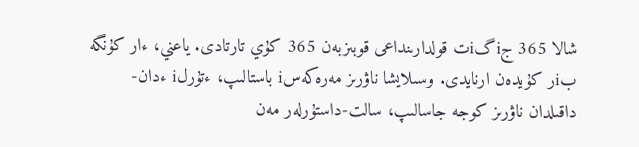شالا 365 جiگiت قولدارىنداعى قوبىزبەن 365 كۇي تارتادى. ياعني، ءار كۇنگە بiر كۇيدەن ارنايدى. وسىلايشا ناۋرىز مەرەكەسi باستالىپ، ءتۇرلi ءدان-داقىلدان ناۋرىز كوجە جاسالىپ، سالت-داستۇرلەر مەن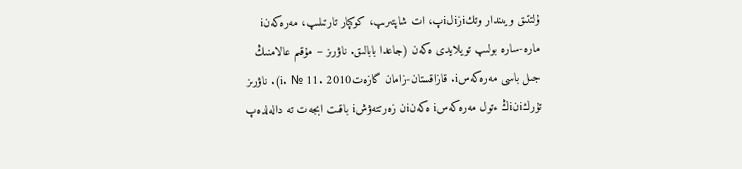ۇلتتىق ويىندار وتكiزiلiپ، ات شاپتىرىپ، كوكپار تارتىلىپ، مەرەكەنi مارە-سارە بولىپ تويلايدى ەكەن (جاعدا بابالىق. ناۋرىز – مۇقىم عالامنىڭ جىل باسى مەرەكەسi. قازاقستان-زامان گازەتi. № 11. 2010). ناۋرىز تۇركiنiڭ ءتول مەرەكەسi ەكەنiن زەرتتەۋشi باقىت ابجەت تە دالەلدەپ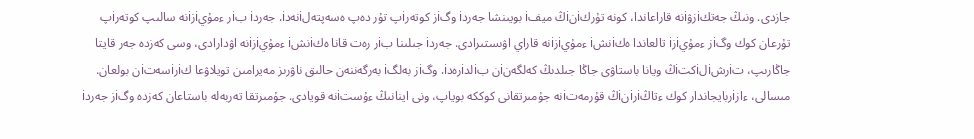جازدى. ونىڭ جەتكiزۋiنە قاراعاندا، كونە تۇركiنiڭ ميفi بويىنشا جەردi وگiز كوتەرiپ تۇر دەپ ەسەپتەلiنەدi. جەردi بiر ءمۇيiزiنە سالىپ كوتەرiپ تۇرعان كوك وگiز ءمۇيiزi تالعاندا ەكiنشi ءمۇيiزiنە قاراي اۋىستىرادى. جەردi جىلىنا بiر رەت قانا ەكiنشi ءمۇيiزiنە اۋدارادى، وسى كەزدە جەر قايتا جاڭارىپ، تiرشiلiكتiڭ ويانا باستاۋى جاڭا جىلدىڭ كەلگەنiن بiلدiرەدi. وگiز بەلگi بەرگەننەن حالىق ناۋرىز مەيرامىن تويلاۋعا كiرiسەتiن بولعان. مىسالى، ءازiربايجاندار كوك ءتاڭiرiنiڭ قۇرمەتiنە جۇمىرتقانى كوككە بوياپ، ونى اينانىڭ ءۇستiنە قويادى. جۇمىرتقا تەربەلە باستاعان كەزدە وگiز جەردi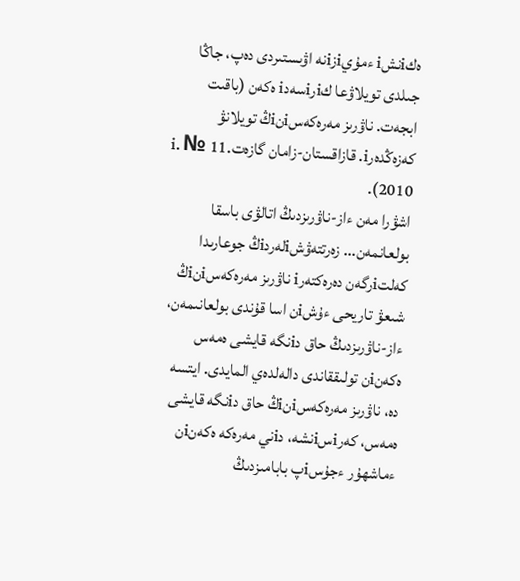ەكiنشi ءمۇيiزiنە اۋىستىردى دەپ، جاڭا جىلدى تويلاۋعا كiرiسەدi ەكەن (باقىت ابجەت. ناۋرىز مەرەكەسiنiڭ تويلانۋ كەزەڭدەرi. قازاقستان-زامان گازەتi. № 11. 2010).
اشۋرا مەن ءاز-ناۋرىزدىڭ اتالۋى باسقا بولعانمەن... زەرتتەۋشiلەردiڭ جوعارىدا كەلتiرگەن دەرەكتەرi ناۋرىز مەرەكەسiنiڭ شىعۋ تاريحى ءۇشiن اسا قۇندى بولعانىمەن، ءاز-ناۋرىزدىڭ حاق دiنگە قايشى ەمەس ەكەنiن تولىققاندى دالەلدەي المايدى. ايتسە دە، ناۋرىز مەرەكەسiنiڭ حاق دiنگە قايشى ەمەس، كەرiسiنشە، دiني مەرەكە ەكەنiن ءماشھۇر ءجۇسiپ بابامىزدىڭ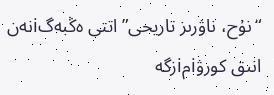“نۇح، ناۋرىز تاريحى” اتتى ەڭبەگiنەن انىق كورۋiمiزگە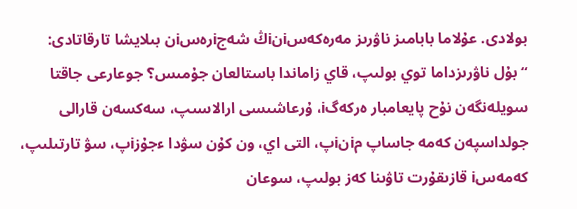بولادى. عۇلاما بابامىز ناۋرىز مەرەكەسiنiڭ شەجiرەسiن بىلايشا تارقاتادى: “بۇل ناۋرىزداما توي بولىپ، قاي زاماندا باستالعان جۇمىس؟ جوعارعى جاقتا سويلەنگەن نۇح پايعامبار ەركەگi، ۇرعاشىسى ارالاسىپ، سەكسەن قارالى جولداسپەن كەمە جاساپ مiنiپ، التى اي، ون كۇن سۋدا ءجۇزiپ، سۋ تارتىلىپ، كەمەسi قازىقۇرت تاۋىنا كەز بولىپ، سوعان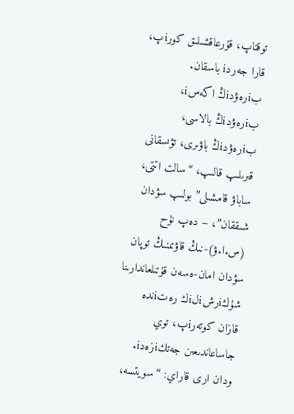توقتاپ، قۇرعاقشىلىق كورiپ، قارا جەردi باسقان. بiرەۋدiڭ اكەسi، بiرەۋدiڭ بالاسى، بiرەۋدiڭ باۋىرى، تۋىسقانى قىرىلىپ قالىپ، “سالت اتتى، ساباۋ قامشىلى” بولىپ سۋدان شىققان”، – دەپ نۇح (س.ا.ۋ)-نىڭ قاۋىمنىڭ توپان سۋدان امان-ەسەن قۇتىلعاندارىنا شۇكiرشiلiك رەتiندە قازان كوتەرiپ، توي جاساعاندىعىن جەتكiزەدi. ودان ارى قاراي: “سويتسە،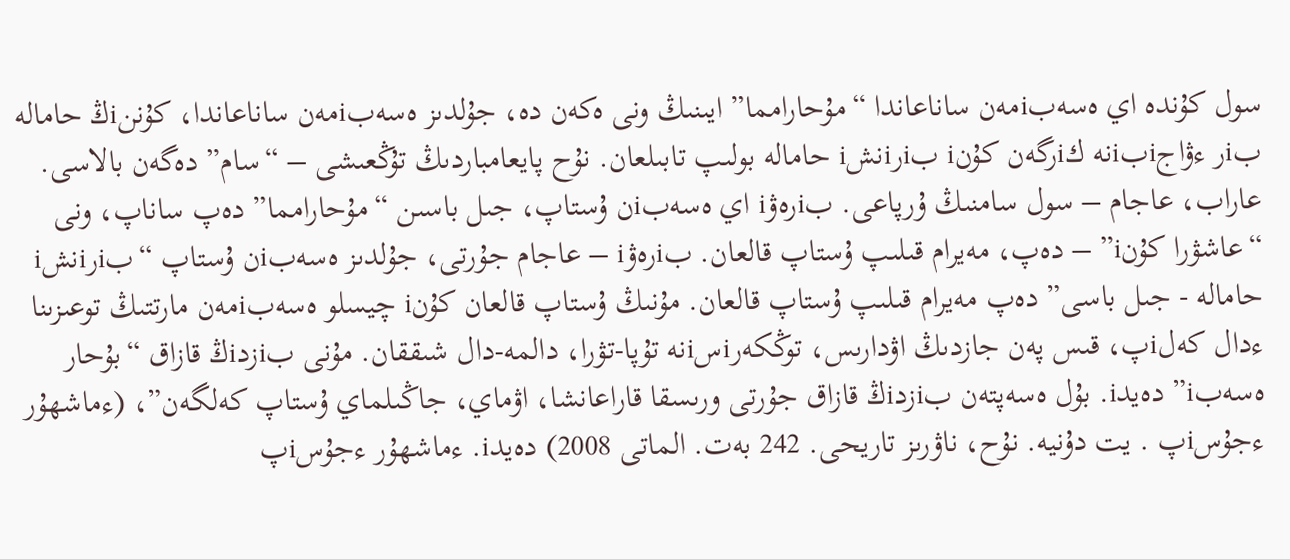سول كۇندە اي ەسەبiمەن ساناعاندا “مۇحارامما” ايىنىڭ ونى ەكەن دە، جۇلدىز ەسەبiمەن ساناعاندا، كۇننiڭ حامالە بiر ءۋاجiبiنە كiرگەن كۇنi بiرiنشi حامالە بولىپ تابىلعان. نۇح پايعامباردىڭ تۇڭعىشى – “سام” دەگەن بالاسى. عاراب، عاجام – سول سامنىڭ ۇرپاعى. بiرەۋi اي ەسەبiن ۇستاپ، جىل باسىن “مۇحارامما” دەپ ساناپ، ونى “عاشۋرا كۇنi” – دەپ، مەيرام قىلىپ ۇستاپ قالعان. بiرەۋi – عاجام جۇرتى، جۇلدىز ەسەبiن ۇستاپ “بiرiنشi حامالە - جىل باسى” دەپ مەيرام قىلىپ ۇستاپ قالعان. مۇنىڭ ۇستاپ قالعان كۇنi چيسلو ەسەبiمەن مارتتىڭ توعىزىنا ءدال كەلiپ، قىس پەن جازدىڭ اۋدارىس، توڭكەرiسiنە تۇپا-تۋرا، دالمە-دال شىققان. مۇنى بiزدiڭ قازاق “بۇحار ەسەبi” دەيدi. بۇل ەسەپتەن بiزدiڭ قازاق جۇرتى ورىسقا قاراعانشا، اۋماي، جاڭىلماي ۇستاپ كەلگەن”، (ءماشھۇر ءجۇسiپ . يت دۇنيە. نۇح، ناۋرىز تاريحى. 242 بەت. الماتى 2008) دەيدi. ءماشھۇر ءجۇسiپ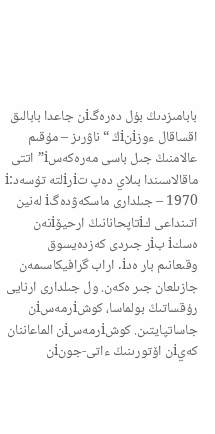بابامىزدىڭ بۇل دەرەگiن جاعدا بابالىق اقساقال ءوزiنiڭ “ناۋرىز – مۇقىم عالامنىڭ جىل باسى مەرەكەسi” اتتى ماقالاسىندا بىلاي دەپ تiرiلتە تۇسەدi: – 1970 جىلدارى ماسكەۋدەگi لەنين اتىنداعى كiتاپحانانىڭ ارحيۆiنەن ەسكi بiر جىردى كەزدەيسوق وقىعانىم بار ەدi. اراب گرافيكاسىمەن جازىلعان جىر ەكەن. ول جىلدارى ارنايى رۇقساتىڭ بولماسا، كوشiرمەسiن جاساتپايتىن. كوشiرمەسiن الماعاننان كەيiن اۆتورىنىڭ ءاتى-جونiن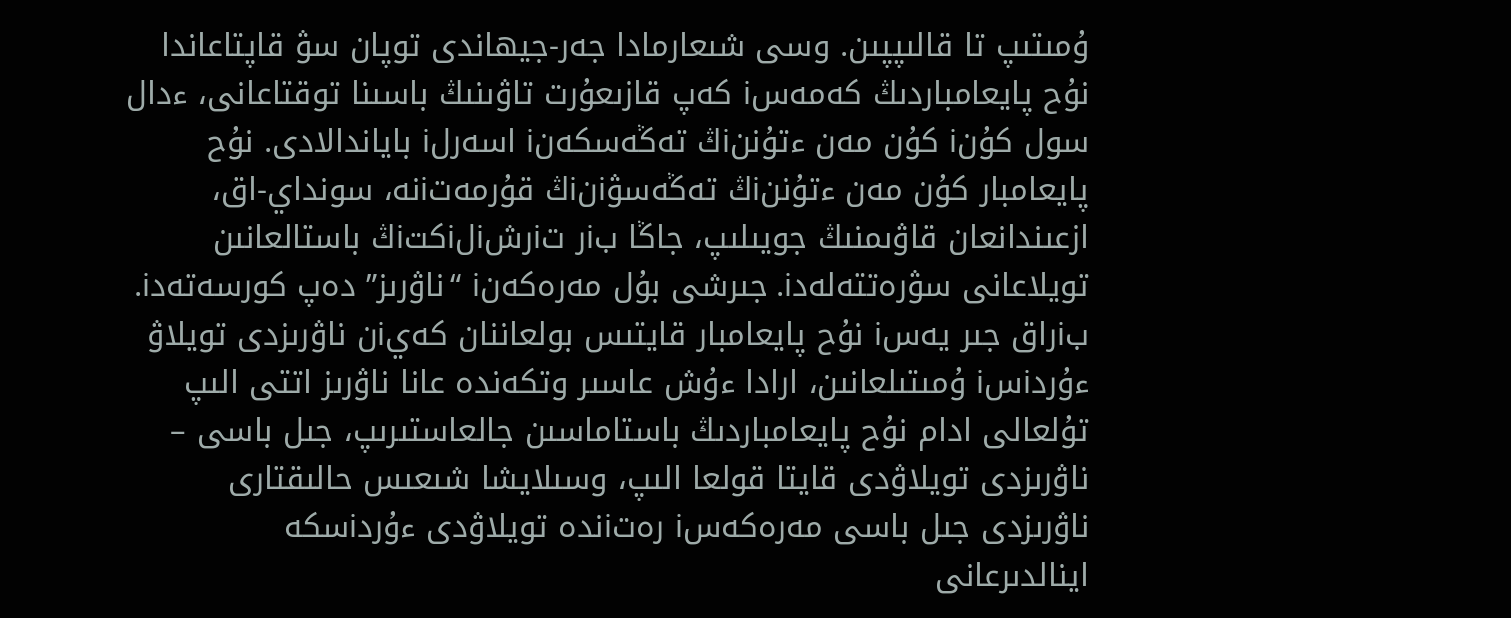ۇمىتىپ تا قالىپپىن. وسى شىعارمادا جەر-جيھاندى توپان سۋ قاپتاعاندا نۇح پايعامباردىڭ كەمەسi كەپ قازىعۇرت تاۋىنىڭ باسىنا توقتاعانى، ءدال سول كۇنi كۇن مەن ءتۇننiڭ تەڭەسكەنi اسەرلi باياندالادى. نۇح پايعامبار كۇن مەن ءتۇننiڭ تەڭەسۋiنiڭ قۇرمەتiنە، سونداي-اق، ازعىندانعان قاۋىمنىڭ جويىلىپ، جاڭا بiر تiرشiلiكتiڭ باستالعانىن تويلاعانى سۋرەتتەلەدi. جىرشى بۇل مەرەكەنi “ناۋرىز” دەپ كورسەتەدi. بiراق جىر يەسi نۇح پايعامبار قايتىس بولعاننان كەيiن ناۋرىزدى تويلاۋ ءۇردiسi ۇمىتىلعانىن، ارادا ءۇش عاسىر وتكەندە عانا ناۋرىز اتتى الىپ تۇلعالى ادام نۇح پايعامباردىڭ باستاماسىن جالعاستىرىپ، جىل باسى – ناۋرىزدى تويلاۋدى قايتا قولعا الىپ، وسىلايشا شىعىس حالىقتارى ناۋرىزدى جىل باسى مەرەكەسi رەتiندە تويلاۋدى ءۇردiسكە اينالدىرعانى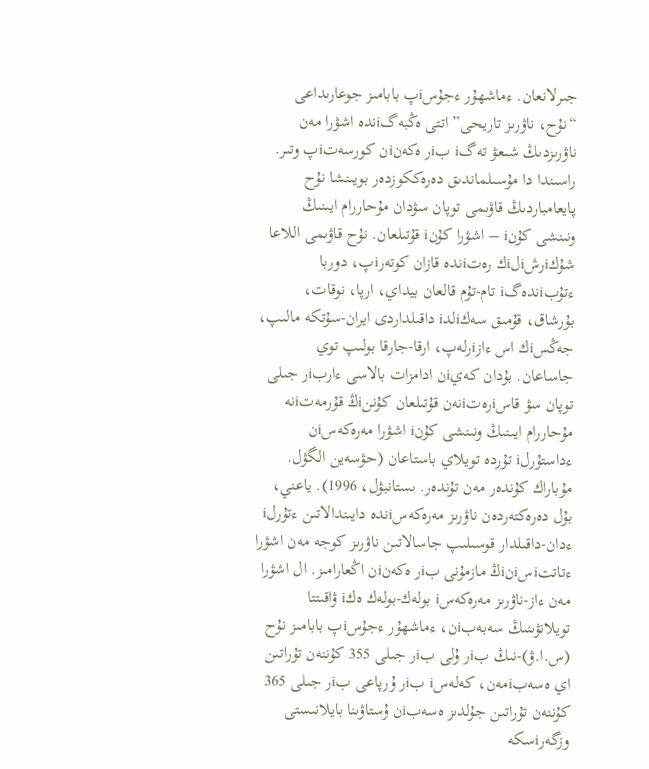جىرلانعان. ءماشھۇر ءجۇسiپ بابامىز جوعارىداعى “نۇح، ناۋرىز تاريحى” اتتى ەڭبەگiندە اشۋرا مەن ناۋرىزدىڭ شىعۋ تەگi بiر ەكەنiن كورسەتiپ وتىر. راسىندا دا مۇسىلماندىق دەرەككوزدەر بويىنشا نۇح پايعامباردىڭ قاۋىمى توپان سۋدان مۇحاررام ايىنىڭ ونىنشى كۇنi – اشۋرا كۇنi قۇتىلعان. نۇح قاۋىمى اللاعا شۇكiرشiلiك رەتiندە قازان كوتەرiپ، دوربا ءتۇبiندەگi تام-تۇم قالعان بيداي، ارپا، نوقات، بۇرشاق، قۇمىق سەكiلدi داقىلداردى ايران-سۇتكە مالىپ، جەڭسiك اس ءازiرلەپ، ارقا-جارقا بولىپ توي جاساعان. بۇدان كەيiن ادامزات بالاسى ءاربiر جىلى توپان سۋ قاسiرەتiنەن قۇتىلعان كۇننiڭ قۇرمەتiنە مۇحاررام ايىنىڭ ونىنشى كۇنi اشۋرا مەرەكەسiن ءداستۇرلi تۇردە تويلاي باستاعان (حۋسەين الگۋل. مۇباراك كۇندەر مەن تۇندەر. ىستانبۋل، 1996). ياعني، بۇل دەرەكتەردەن ناۋرىز مەرەكەسiندە دايىندالاتىن ءتۇرلi ءدان-داقىلدار قوسىلىپ جاسالاتىن ناۋرىز كوجە مەن اشۋرا ءتاتتiسiنiڭ مازمۇنى بiر ەكەنiن اڭعارامىز. ال اشۋرا مەن ءاز-ناۋرىز مەرەكەسi بولەك-بولەك ەكi ۋاقىتتا تويلانۋىنىڭ سەبەبiن، ءماشھۇر ءجۇسiپ بابامىز نۇح (س.ا.ۋ)-نىڭ بiر ۇلى بiر جىلى 355 كۇننەن تۇراتىن اي ەسەبiمەن، كەلەسi بiر ۇرپاعى بiر جىلى 365 كۇننەن تۇراتىن جۇلدىز ەسەبiن ۇستاۋىنا بايلانىستى وزگەرiسكە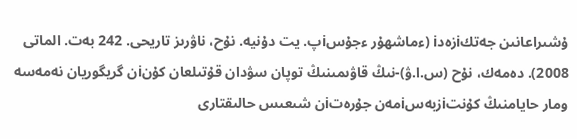ۇشىراعانىن جەتكiزەدi (ءماشھۇر ءجۇسiپ. يت دۇنيە. نۇح، ناۋرىز تاريحى. 242 بەت. الماتى 2008). دەمەك، نۇح (س.ا.ۋ)-نىڭ قاۋىمىنىڭ توپان سۋدان قۇتىلعان كۇنiن گريگوريان نەمەسە ومار حايامنىڭ كۇنتiزبەسiمەن جۇرەتiن شىعىس حالىقتارى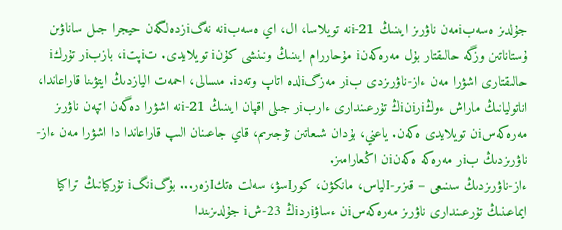جۇلدىز ەسەبiمەن ناۋرىز ايىنىڭ 21-iنە تويلاسا، ال، اي ەسەبiنە نەگiزدەلگەن حيجرا جىل ساناۋىن ۇستاناتىن وزگە حالىقتار بۇل مەرەكەنi مۇحاررام ايىنىڭ ونىنشى كۇنi تويلايدى. تiپتi، بازبiر تۇركi حالىقتارى اشۋرا مەن ءاز-ناۋرىزدى بiر مەزگiلدە اتاپ وتەدi. مىسالى، احمەت اليازدىڭ ايتۋىنا قاراعاندا، اناتوليانىڭ ماراش ءوڭiرiنiڭ تۇرعىندارى ءاربiر جىلى اقپان ايىنىڭ 21-iنە اشۋرا دەگەن اتپەن ناۋرىز مەرەكەسiن تويلايدى ەكەن. ياعني، بۇدان شىعاتىن تۇجىرىم، قاي جاعىنان الىپ قاراعاندا دا اشۋرا مەن ءاز-ناۋرىزدىڭ بiر مەرەكە ەكەنiن اڭعارامىز.
ءاز-ناۋرىزدىڭ سىنىعى – قىزىر-Iلياس، مانكۋن، كورIسۋ، سەلت ەتكIزەر... بۇگiنگi تۇركيانىڭ تراكيا ايماعىنىڭ تۇرعىندارى ناۋرىز مەرەكەسiن ءساۋiردiڭ 23-شi جۇلدىزىندا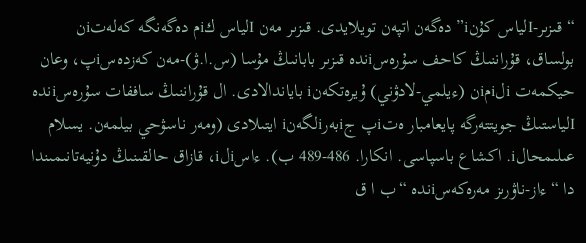“قىزىر-Iلياس كۇنi” دەگەن اتپەن تويلايدى. قىزىر مەن Iلياس كiم دەگەنگە كەلەتiن بولساق، قۇراننىڭ كاحف سۇرەسiندە قىزىر بابانىڭ مۇسا (س.ا.ۋ)-مەن كەزدەسiپ، وعان حيكمەت iلiمiن (ءيلمي-لادۋني) ۇيرەتكەنi باياندالادى. ال قۇراننىڭ ساففات سۇرەسiندە Iلياستىڭ جويتتەرگە پايعامبار ەتiپ جiبەرiلگەنi ايتىلادى (ومەر ناسۋحي بيلمەن. يسلام عىلىمحالi. اكشاع باسپاسى. انكارا. 486-489 ب). ءاسiلi، قازاق حالقىنىڭ دۇنيەتانىمىندا دا “ءاز-ناۋرىز مەرەكەسiندە “ب ا ق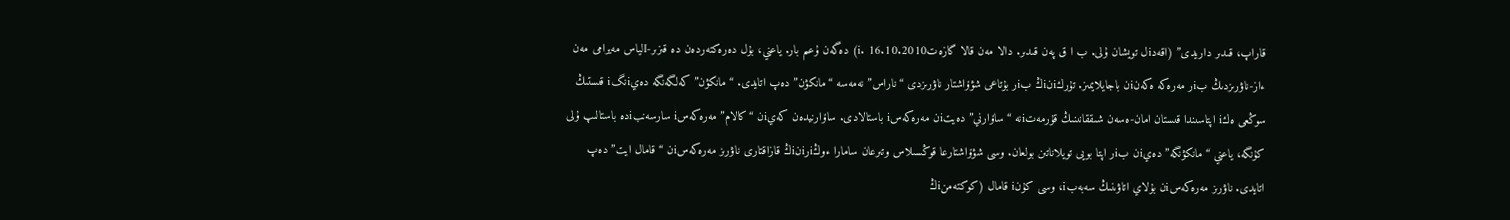قاراپ، قىدىر داريدى” (اقەدiل تويشان ۇلى. ب ا ق پەن قىدىر. دالا مەن قالا گازەتi. 16.10.2010) دەگەن ۇعىم بار. ياعني، بۇل دەرەكتەردەن دە قىزىر-Iلياس مەيرامى مەن ءاز-ناۋرىزدىڭ بiر مەرەكە ەكەنiن باجايلايمىز. تۇركiنiڭ بiر بۇتاعى شۋۆاشتار ناۋرىزدى “ناراس” نەمەسە “مانكۋن” دەپ اتايدى. “مانكۋن” كەلگەنگە دەيiنگi قىستىڭ سوڭعى ەكi اپتاسىندا قىستان امان-ەسەن شىققانىنىڭ قۇرمەتiنە “ساۆارني” دەيتiن مەرەكەسi باستالادى. ساۆارنيدەن كەيiن “كالام” مەرەكەسi سارسەنبiدە باستالىپ ۇلى كۇنگە، ياعني “مانكۋنگە” دەيiن بiر اپتا بويى تويلاناتىن بولعان. وسى شۋۆاشتارعا قوڭسىلاس وتىرعان سامارا ءوڭiرiنiڭ قازاقتارى ناۋرىز مەرەكەسiن “قامال ايت” دەپ اتايدى. ناۋرىز مەرەكەسiن بۇلاي اتاۋىنىڭ سەبەبi، وسى كۇنi قامال (كوكتەمنiڭ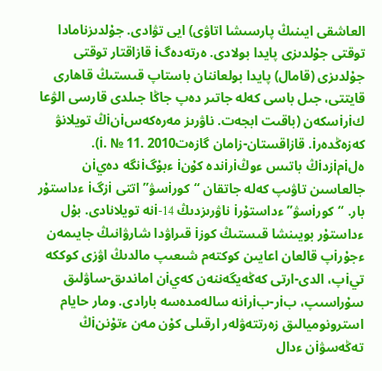العاشقى ايىنىڭ پارسىشا اتاۋى) ايى تۋادى. جۇلدىزنامادا توقتى جۇلدىزى پايدا بولادى. ەرتەدەگi قازاقتار توقتى جۇلدىزى (قامال) پايدا بولعاننان باستاپ قىستىڭ قاھارى قايتتى، جىل باسى كەلە جاتىر دەپ جاڭا جىلدى قارسى الۋعا كiرiسكەن (باقىت ابجەت. ناۋرىز مەرەكەسiنiڭ تويلانۋ كەزەڭدەرi. قازاقستان-زامان گازەتi. № 11. 2010). ەلiمiزدiڭ باتىس ءوڭiرiندە كۇنi ءبۇگiنگە دەيiن جالعاسىن تاۋىپ كەلە جاتقان “كورiسۋ” اتتى iزگi ءداستۇر بار. “كورiسۋ” ءداستۇرi ناۋرىزدىڭ 14-iنە تويلانادى. بۇل ءداستۇر بويىنشا قىستىڭ كوزi قىراۋدا شارۋانىڭ جايىمەن ءجۇرiپ قالعان اعايىن كوكتەم شىعىپ مالدىڭ اۋزى كوككە تيiپ، الدى-ارتى كەڭەيگەننەن كەيiن اماندىق-ساۋلىق سۇراسىپ، بiر-بiرiنە سالەمدەسە بارادى. ومار حايام استرونوميالىق زەرتتەۋلەر ارقىلى كۇن مەن ءتۇننiڭ تەڭەسۋiن ءدال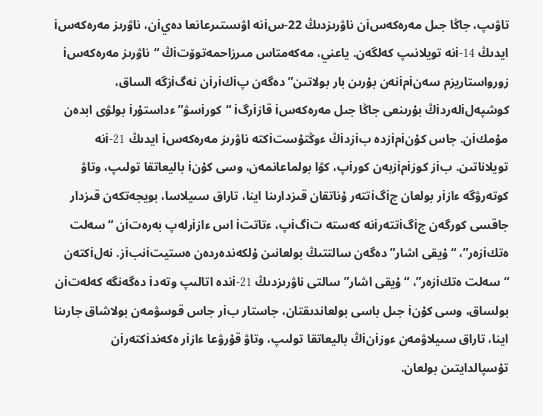تاۋىپ، جاڭا جىل مەرەكەسiن ناۋرىزدىڭ 22-سiنە اۋىستىرعانعا دەيiن، ناۋرىز مەرەكەسi ايدىڭ 14-iنە تويلانىپ كەلگەن. ياعني، مەكەمتاس مىرزاحمەتوۆتiڭ “ناۋرىز مەرەكەسi زورواستاريزم سەنiمiنەن بۇرىن بار بولاتىن” دەگەن پiكiرiن نەگiزگە الساق، كوشپەلiلەردiڭ بۇرىنعى جاڭا جىل مەرەكەسi قازiرگi “كورiسۋ” ءداستۇرi بولۋى ابدەن مۇمكiن. جاس كۇنiمiزدە بiزدiڭ ءوڭتۇستiكتە ناۋرىز مەرەكەسi ايدىڭ 21-iنە تويلاناتىن. بiز كوزiمiزبەن كورiپ، كۋا بولماعانمەن، وسى كۇنi باليعاتقا تولىپ، وتاۋ كوتەرۋگە ءازiر بولعان جiگiتتەر ۇناتقان قىزدارىنا اينا، تاراق سىيلاسا، بويجەتكەن قىزدار جاقسى كورگەن جiگiتتەرiنە كەستە تiگiپ، ءتاتتi اس ءازiرلەپ بەرەتiن “سەلت ەتكiزەر”، “ۇيقى اشار” دەگەن سالتتىڭ بولعانىن ۇلكەندەردەن ەستيتiنبiز. نەلiكتەن “سەلت ەتكiزەر”، “ۇيقى اشار” سالتى ناۋرىزدىڭ 21-iندە اتالىپ وتەدi دەگەنگە كەلەتiن بولساق، وسى كۇنi جىل باسى بولعاندىقتان، جاستار بiر جاس قوسۋمەن بولاشاق جارىنا اينا، تاراق سىيلاۋمەن ءوزiنiڭ باليعاتقا تولىپ، وتاۋ قۇرۋعا ءازiر ەكەندiكتەرiن تۇسپالدايتىن بولعان.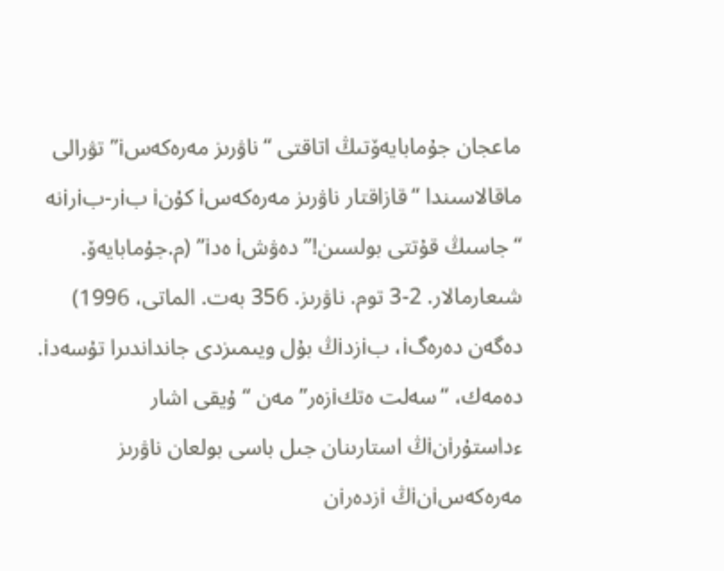ماعجان جۇمابايەۆتىڭ اتاقتى “ناۋرىز مەرەكەسi” تۋرالى ماقالاسىندا “قازاقتار ناۋرىز مەرەكەسi كۇنi بiر-بiرiنە “جاسىڭ قۇتتى بولسىن!” دەۋشi ەدi” (م.جۇمابايەۆ. شىعارمالار. 2-3 توم. ناۋرىز. 356 بەت. الماتى، 1996) دەگەن دەرەگi، بiزدiڭ بۇل ويىمىزدى جانداندىرا تۇسەدi. دەمەك، “سەلت ەتكiزەر” مەن “ۇيقى اشار ءداستۇرiنiڭ استارىنان جىل باسى بولعان ناۋرىز مەرەكەسiنiڭ iزدەرiن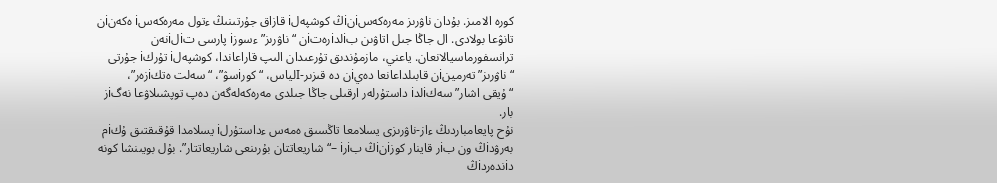كورە الامىز. بۇدان ناۋرىز مەرەكەسiنiڭ كوشپەلi قازاق جۇرتىنىڭ ءتول مەرەكەسi ەكەنiن تانۋعا بولادى. ال جاڭا جىل اتاۋىن بiلدiرەتiن “ناۋرىز” ءسوزi پارسى تiلiنەن ترانسفورماسيالانعان. ياعني، مازمۇندىق تۇرعىدان الىپ قاراعاندا، كوشپەلi تۇركi جۇرتى “ناۋرىز” تەرمينiن قابىلداعانعا دەيiن دە قىزىر-Iلياس، “كورiسۋ”، “سەلت ەتكiزەر”، “ۇيقى اشار” سەكiلدi داستۇرلەر ارقىلى جاڭا جىلدى مەرەكەلەگەن دەپ توپشىلاۋعا نەگiز بار.
نۇح پايعامباردىڭ ءاز-ناۋرىزى يسلامعا تاڭسىق ەمەس ءداستۇرلi يسلامدا قۇقىقتىق ۇكiم بەرۋدiڭ ون بiر قاينار كوزiنiڭ بiرi –“شاريعاتتان بۇرىنعى شاريعاتتار”. بۇل بويىنشا كونە دiندەردiڭ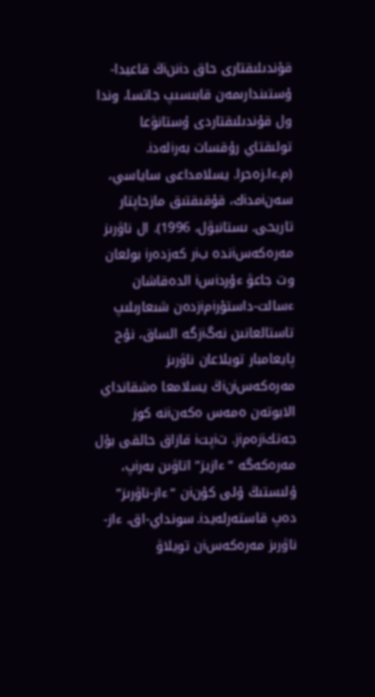قۇندىلىقتارى حاق دiننiڭ قاعيدا-ۇستىندارىمەن قابىسىپ جاتسا، وندا ول قۇندىلىقتاردى ۇستانۋعا تولىقتاي رۇقسات بەرiلەدi. (م.ءا.زەحرا. يسلامداعى ساياسي، سەنiمدiك، قۇقىقتىق مازحاپتار تاريحى. ىستانبۋل، 1996). ال ناۋرىز مەرەكەسiندە بiر كەزدەرi بولعان وت جاعۋ ءۇردiسi الدەقاشان ءسالت-داستۇرiمiزدەن شىعارىلىپ تاستالعانىن نەگiزگە الساق، نۇح پايعامبار تويلاعان ناۋرىز مەرەكەسiنiڭ يسلامعا ەشقانداي الابوتەن ەمەس ەكەنiنە كوز جەتكiزەمiز. تiپتi قازاق حالقى بۇل مەرەكەگە “ءازيز” اتاۋىن بەرiپ، ۇلىستىڭ ۇلى كۇنiن “ءاز-ناۋرىز” دەپ قاستەرلەيدi. سونداي-اق، ءاز-ناۋرىز مەرەكەسiن تويلاۋ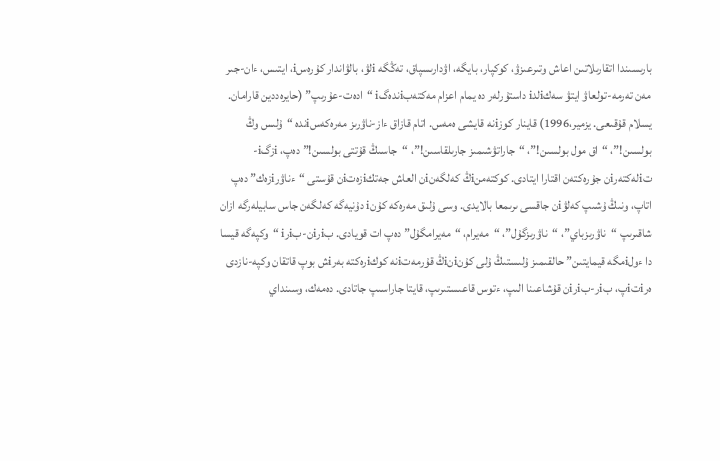بارىسىندا اتقارىلاتىن اعاش وتىرعىزۋ، كوكپار، بايگە، اۋدارىسپاق، تەڭگە iلۋ، بالۋاندار كۇرەسi، ايتىس، ءان-جىر مەن تەرمە-تولعاۋ ايتۋ سەكiلدi داستۇرلەر دە يمام اعزام مەكتەبiندەگi “ادەت-عۇرىپ” (حايرەددين قارامان. يسلام قۇقىعى. يزمير،1996) قاينار كوزiنە قايشى ەمەس. اتام قازاق ءاز-ناۋرىز مەرەكەسiندە “ۇلىس وڭ بولسىن!”، “اق مول بولسىن!”، “جاراتۋشىمىز جارىلقاسىن!”، “جاسىڭ قۇتتى بولسىن!” دەپ، iزگi-تiلەكتەرiن جۇرەكتەن اقتارا ايتادى. كوكتەمنiڭ كەلگەنiن العاش جەتكiزەتiن قۇستى “ءناۋرiزەك” دەپ اتاپ، ونىڭ ۇشىپ كەلۋiن جاقسى ىرىمعا بالايدى. وسى ۇلىق مەرەكە كۇنi دۇنيەگە كەلگەن جاس سابيلەرگە ازان شاقىرىپ “ناۋرىزباي”، “ناۋرىزگۇل”، “مەيرام، “مەيرامگۇل” دەپ ات قويادى. بiرiن-بiرi “وكپەگە قيسا دا ءولiمگە قيمايتىن” حالقىمىز ۇلىستىڭ ۇلى كۇنiنiڭ قۇرمەتiنە كوكiرەكتە بەرiش بوپ قاتقان وكپە-نازدى ەرiتiپ، بiر-بiرiن قۇشاعىنا الىپ، ءتوس قاعىستىرىپ، قايتا جاراسىپ جاتادى. دەمەك، وسىنداي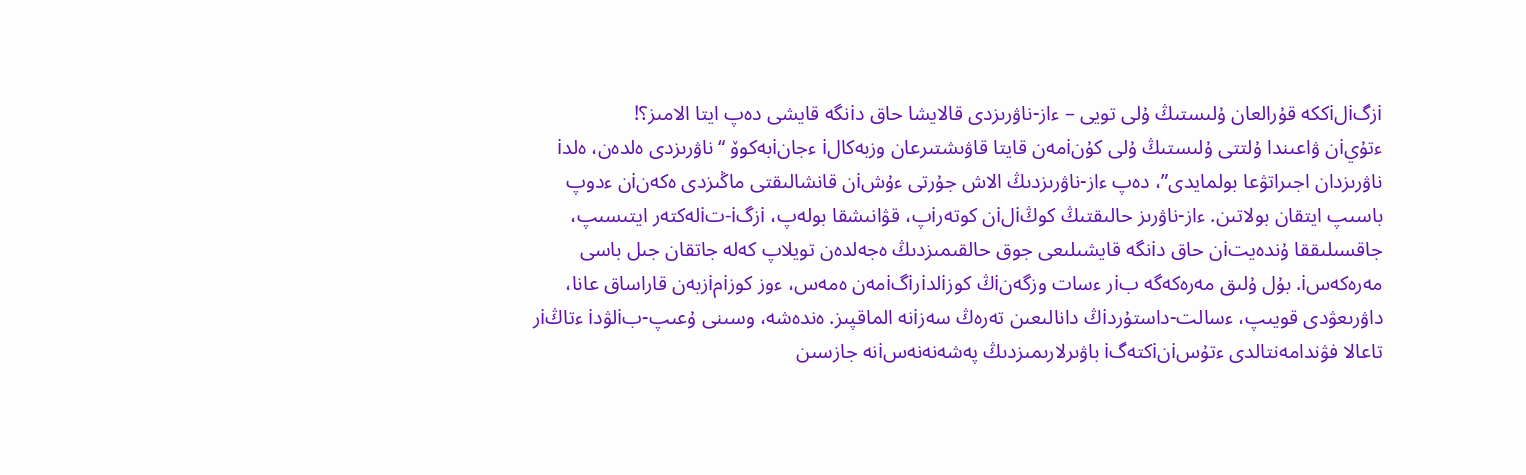iزگiلiككە قۇرالعان ۇلىستىڭ ۇلى تويى – ءاز-ناۋرىزدى قالايشا حاق دiنگە قايشى دەپ ايتا الامىز؟!
ءتۇيiن ۋاعىندا ۇلتتى ۇلىستىڭ ۇلى كۇنiمەن قايتا قاۋىشتىرعان وزبەكالi ءجانiبەكوۆ “ناۋرىزدى ەلدەن، ەلدi ناۋرىزدان اجىراتۋعا بولمايدى”، دەپ ءاز-ناۋرىزدىڭ الاش جۇرتى ءۇشiن قانشالىقتى ماڭىزدى ەكەنiن ءدوپ باسىپ ايتقان بولاتىن. ءاز-ناۋرىز حالىقتىڭ كوڭiلiن كوتەرiپ، قۋانىشقا بولەپ، iزگi-تiلەكتەر ايتىسىپ، جاقسىلىققا ۇندەيتiن حاق دiنگە قايشىلىعى جوق حالقىمىزدىڭ ەجەلدەن تويلاپ كەلە جاتقان جىل باسى مەرەكەسi. بۇل ۇلىق مەرەكەگە بiر ءسات وزگەنiڭ كوزiلدiرiگiمەن ەمەس، ءوز كوزiمiزبەن قاراساق عانا، داۋرىعۋدى قويىپ، ءسالت-داستۇردiڭ دانالىعىن تەرەڭ سەزiنە الماقپىز. ەندەشە، وسىنى ۇعىپ-بiلۋدi ءتاڭiر تاعالا فۋندامەنتالدى ءتۇسiنiكتەگi باۋىرلارىمىزدىڭ پەشەنەنەسiنە جازسىن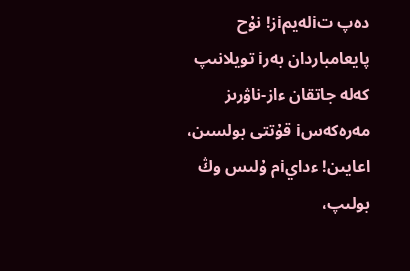دەپ تiلەيمiز! نۇح پايعامباردان بەرi تويلانىپ كەلە جاتقان ءاز-ناۋرىز مەرەكەسi قۇتتى بولسىن، اعايىن! ءدايiم ۇلىس وڭ بولىپ،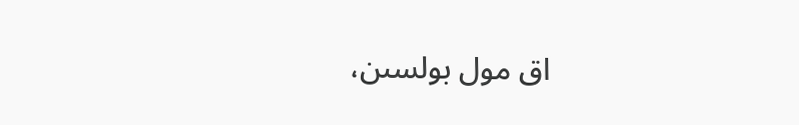اق مول بولسىن،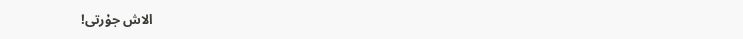الاش جۇرتى!